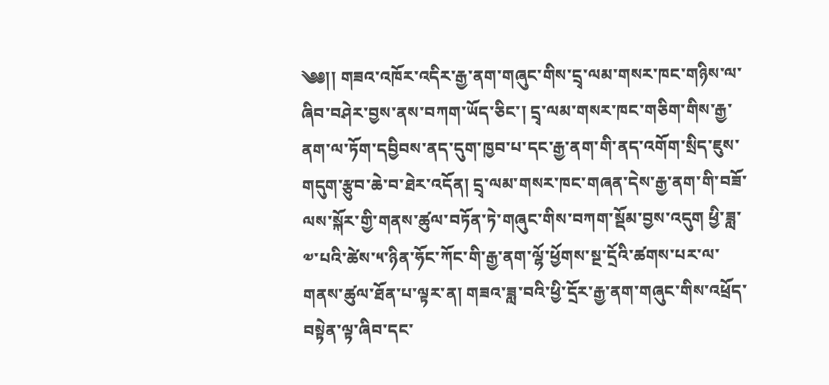༄༅།། གཟའ་འཁོར་འདིར་རྒྱ་ནག་གཞུང་གིས་དྲྭ་ལམ་གསར་ཁང་གཉིས་ལ་ཞིབ་བཤེར་བྱས་ནས་བཀག་ཡོད་ཅིང་། དྲྭ་ལམ་གསར་ཁང་གཅིག་གིས་རྒྱ་ནག་ལ་ཏོག་དབྱིབས་ནད་དུག་ཁྱབ་པ་དང་རྒྱ་ནག་གི་ནད་འགོག་སྲིད་ཇུས་གདུག་རྩུབ་ཆེ་བ་ཐེར་འདོན། དྲྭ་ལམ་གསར་ཁང་གཞན་དེས་རྒྱ་ནག་གི་བཟོ་ལས་སྐོར་གྱི་གནས་ཚུལ་བཏོན་ཏེ་གཞུང་གིས་བཀག་སྡོམ་བྱས་འདུག ཕྱི་ཟླ་༧་པའི་ཚེས་༥་ཉིན་ཧོང་ཀོང་གི་རྒྱ་ནག་ལྷོ་ཕྱོགས་སྔ་དྲོའི་ཚགས་པར་ལ་གནས་ཚུལ་ཐོན་པ་ལྟར་ན། གཟའ་ཟླ་བའི་ཕྱི་དྲོར་རྒྱ་ནག་གཞུང་གིས་འཕྲོད་བསྟེན་ལྟ་ཞིབ་དང་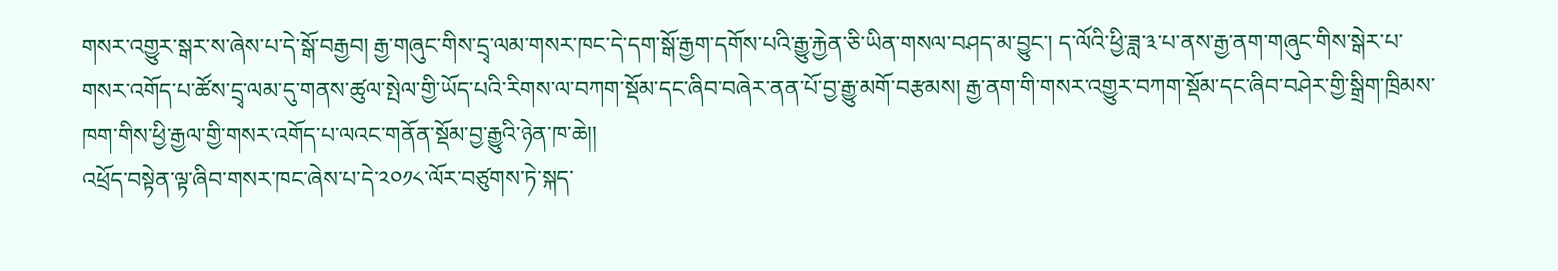གསར་འགྱུར་སྒར་ས་ཞེས་པ་དེ་སྒོ་བརྒྱབ། རྒྱ་གཞུང་གིས་དྲྭ་ལམ་གསར་ཁང་དེ་དག་སྒོ་རྒྱག་དགོས་པའི་རྒྱུ་རྐྱེན་ཅི་ཡིན་གསལ་བཤད་མ་བྱུང་། ད་ལོའི་ཕྱི་ཟླ་༣་པ་ནས་རྒྱ་ནག་གཞུང་གིས་སྒེར་པ་གསར་འགོད་པ་ཚོས་དྲྭ་ལམ་དུ་གནས་ཚུལ་སྤེལ་གྱི་ཡོད་པའི་རིགས་ལ་བཀག་སྡོམ་དང་ཞིབ་བཞེར་ནན་པོ་བྱ་རྒྱུ་མགོ་བརྩམས། རྒྱ་ནག་གི་གསར་འགྱུར་བཀག་སྡོམ་དང་ཞིབ་བཤེར་གྱི་སྒྲིག་ཁྲིམས་ཁག་གིས་ཕྱི་རྒྱལ་གྱི་གསར་འགོད་པ་ལའང་གནོན་སྡོམ་བྱ་རྒྱུའི་ཉེན་ཁ་ཆེ།།
འཕྲོད་བསྟེན་ལྟ་ཞིབ་གསར་ཁང་ཞེས་པ་དེ་༢༠༡༨་ལོར་བཙུགས་ཏེ་སྐད་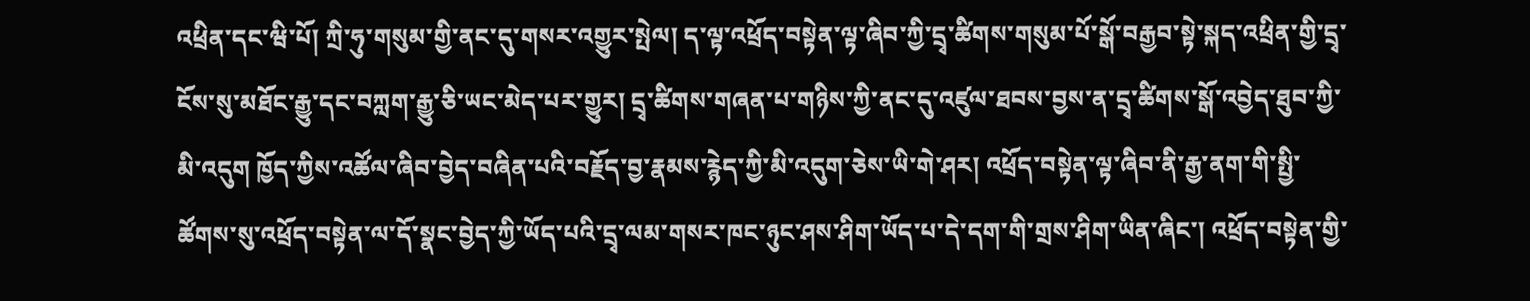འཕྲིན་དང་ཝི་པོ། ཀྲི་ཧུ་གསུམ་གྱི་ནང་དུ་གསར་འགྱུར་སྤེལ། ད་ལྟ་འཕྲོད་བསྟེན་ལྟ་ཞིབ་ཀྱི་དྲྭ་ཚིགས་གསུམ་པོ་སྒོ་བརྒྱབ་སྟེ་སྐད་འཕྲིན་གྱི་དྲྭ་ངོས་སུ་མཐོང་རྒྱུ་དང་བཀླག་རྒྱུ་ཅི་ཡང་མེད་པར་གྱུར། དྲྭ་ཚིགས་གཞན་པ་གཉིས་ཀྱི་ནང་དུ་འཛུལ་ཐབས་བྱས་ན་དྲྭ་ཚིགས་སྒོ་འབྱེད་ཐུབ་ཀྱི་མི་འདུག ཁྱོད་ཀྱིས་འཚོལ་ཞིབ་བྱེད་བཞིན་པའི་བརྗོད་བྱ་རྣམས་རྙེད་ཀྱི་མི་འདུག་ཅེས་ཡི་གེ་ཤར། འཕྲོད་བསྟེན་ལྟ་ཞིབ་ནི་རྒྱ་ནག་གི་སྤྱི་ཚོགས་སུ་འཕྲོད་བསྟེན་ལ་དོ་སྣང་བྱེད་ཀྱི་ཡོད་པའི་དྲྭ་ལམ་གསར་ཁང་ཉུང་ཤས་ཤིག་ཡོད་པ་དེ་དག་གི་གྲས་ཤིག་ཡིན་ཞིང་། འཕྲོད་བསྟེན་གྱི་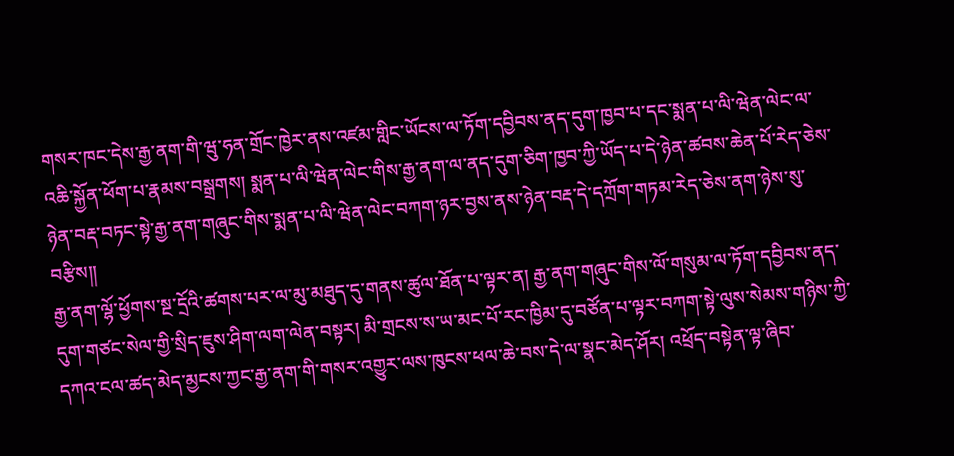གསར་ཁང་དེས་རྒྱ་ནག་གི་ཝུ་ཧན་གྲོང་ཁྱེར་ནས་འཛམ་གླིང་ཡོངས་ལ་ཏོག་དབྱིབས་ནད་དུག་ཁྱབ་པ་དང་སྨན་པ་ལི་ཝེན་ལེང་ལ་འཆི་སྐྱོན་ཕོག་པ་རྣམས་བསྒྲགས། སྨན་པ་ལི་ཝེན་ལེང་གིས་རྒྱ་ནག་ལ་ནད་དུག་ཅིག་ཁྱབ་ཀྱི་ཡོད་པ་དེ་ཉེན་ཚབས་ཆེན་པོ་རེད་ཅེས་ཉེན་བརྡ་བཏང་སྟེ་རྒྱ་ནག་གཞུང་གིས་སྨན་པ་ལི་ཝེན་ལེང་བཀག་ཉར་བྱས་ནས་ཉེན་བརྡ་དེ་དཀྲོག་གཏམ་རེད་ཅེས་ནག་ཉེས་སུ་བརྩིས།།
རྒྱ་ནག་ལྷོ་ཕྱོགས་སྔ་དྲོའི་ཚགས་པར་ལ་མུ་མཐུད་དུ་གནས་ཚུལ་ཐོན་པ་ལྟར་ན། རྒྱ་ནག་གཞུང་གིས་ལོ་གསུམ་ལ་ཏོག་དབྱིབས་ནད་དུག་གཙང་སེལ་གྱི་སྲིད་ཇུས་ཤིག་ལག་ལེན་བསྟར། མི་གྲངས་ས་ཡ་མང་པོ་རང་ཁྱིམ་དུ་བཙོན་པ་ལྟར་བཀག་སྟེ་ལུས་སེམས་གཉིས་ཀྱི་དཀའ་ངལ་ཚད་མེད་མྱངས་ཀྱང་རྒྱ་ནག་གི་གསར་འགྱུར་ལས་ཁུངས་ཕལ་ཆེ་བས་དེ་ལ་སྣང་མེད་ཤོར། འཕྲོད་བསྟེན་ལྟ་ཞིབ་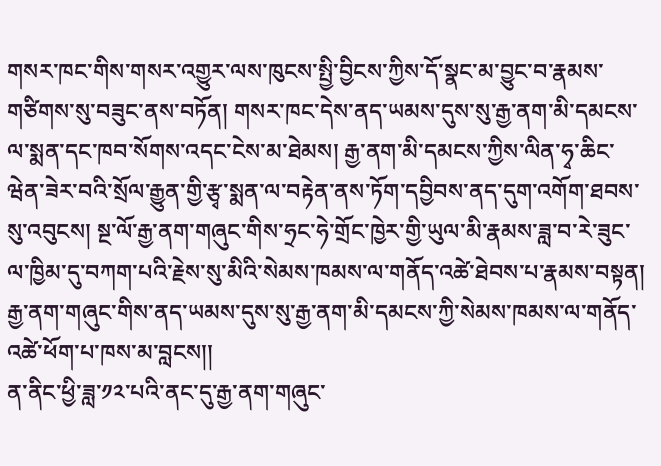གསར་ཁང་གིས་གསར་འགྱུར་ལས་ཁུངས་སྤྱི་བྱིངས་ཀྱིས་དོ་སྣང་མ་བྱུང་བ་རྣམས་གཙིགས་སུ་བཟུང་ནས་བཏོན། གསར་ཁང་དེས་ནད་ཡམས་དུས་སུ་རྒྱ་ནག་མི་དམངས་ལ་སྨན་དང་ཁབ་སོགས་འདང་ངེས་མ་ཐེམས། རྒྱ་ནག་མི་དམངས་ཀྱིས་ལིན་ཧྭ་ཆིང་ཝེན་ཟེར་བའི་སྲོལ་རྒྱུན་གྱི་རྩྭ་སྨན་ལ་བརྟེན་ནས་ཏོག་དབྱིབས་ནད་དུག་འགོག་ཐབས་སུ་འབུངས། སྔ་ལོ་རྒྱ་ནག་གཞུང་གིས་ཧྲང་ཧེ་གྲོང་ཁྱེར་གྱི་ཡུལ་མི་རྣམས་ཟླ་བ་རེ་ཟུང་ལ་ཁྱིམ་དུ་བཀག་པའི་རྗེས་སུ་མིའི་སེམས་ཁམས་ལ་གནོད་འཚེ་ཐེབས་པ་རྣམས་བསྟན། རྒྱ་ནག་གཞུང་གིས་ནད་ཡམས་དུས་སུ་རྒྱ་ནག་མི་དམངས་ཀྱི་སེམས་ཁམས་ལ་གནོད་འཚེ་ཕོག་པ་ཁས་མ་བླངས།།
ན་ནིང་ཕྱི་ཟླ་༡༢་པའི་ནང་དུ་རྒྱ་ནག་གཞུང་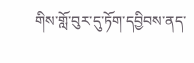གིས་གློ་བུར་དུ་ཏོག་དབྱིབས་ནད་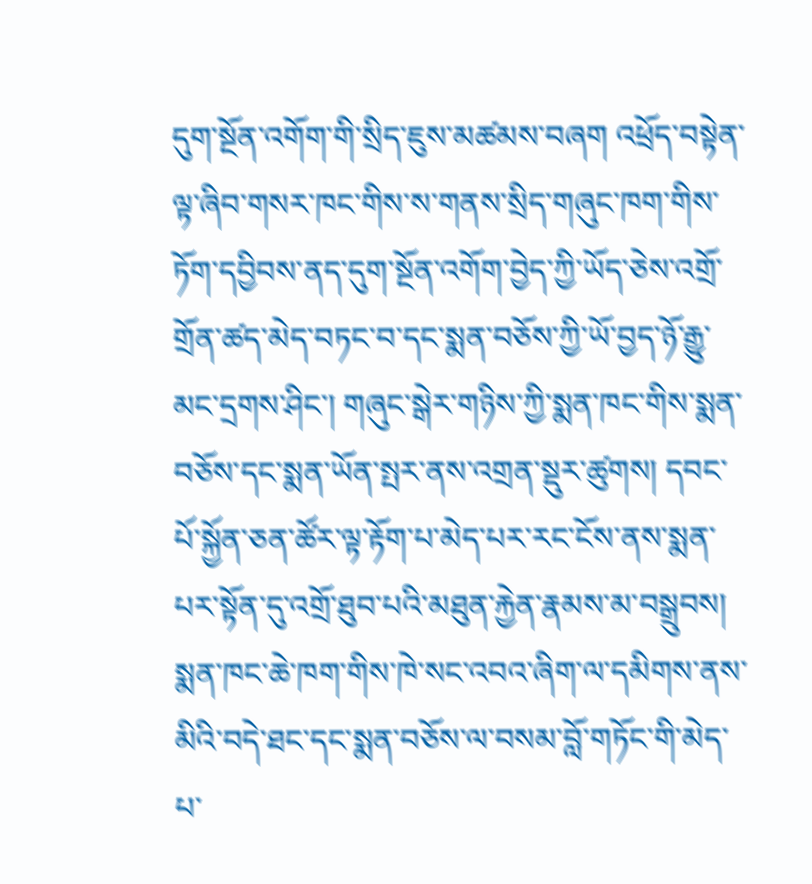དུག་སྔོན་འགོག་གི་སྲིད་ཇུས་མཚམས་བཞག འཕྲོད་བསྟེན་ལྟ་ཞིབ་གསར་ཁང་གིས་ས་གནས་སྲིད་གཞུང་ཁག་གིས་ཏོག་དབྱིབས་ནད་དུག་སྔོན་འགོག་བྱེད་ཀྱི་ཡོད་ཅེས་འགྲོ་གྲོན་ཚད་མེད་བཏང་བ་དང་སྨན་བཅོས་ཀྱི་ཡོ་བྱད་ཉོ་རྒྱུ་མང་དྲགས་ཤིང་། གཞུང་སྒེར་གཉིས་ཀྱི་སྨན་ཁང་གིས་སྨན་བཅོས་དང་སྨན་ཡོན་སྤར་ནས་འགྲན་སྡུར་ཚུགས། དབང་པོ་སྐྱོན་ཅན་ཚོར་ལྟ་རྟོག་པ་མེད་པར་རང་ངོས་ནས་སྨན་པར་སྟོན་དུ་འགྲོ་ཐུབ་པའི་མཐུན་རྐྱེན་རྣམས་མ་བསྒྲུབས། སྨན་ཁང་ཆེ་ཁག་གིས་ཁེ་སང་འབའ་ཞིག་ལ་དམིགས་ནས་མིའི་བདེ་ཐང་དང་སྨན་བཅོས་ལ་བསམ་བློ་གཏོང་གི་མེད་པ་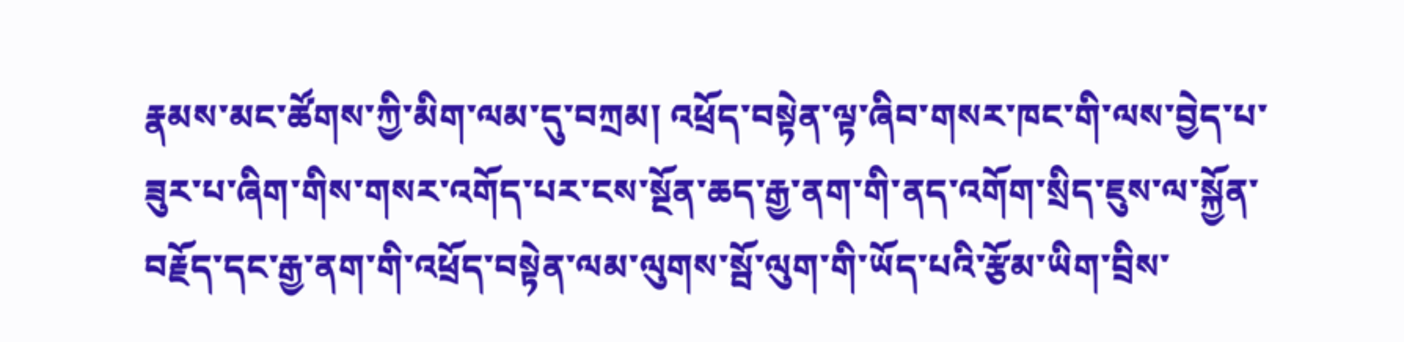རྣམས་མང་ཚོགས་ཀྱི་མིག་ལམ་དུ་བཀྲམ། འཕྲོད་བསྟེན་ལྟ་ཞིབ་གསར་ཁང་གི་ལས་བྱེད་པ་ཟུར་པ་ཞིག་གིས་གསར་འགོད་པར་ངས་སྔོན་ཆད་རྒྱ་ནག་གི་ནད་འགོག་སྲིད་ཇུས་ལ་སྐྱོན་བརྗོད་དང་རྒྱ་ནག་གི་འཕྲོད་བསྟེན་ལམ་ལུགས་སྦོ་ལུག་གི་ཡོད་པའི་རྩོམ་ཡིག་བྲིས་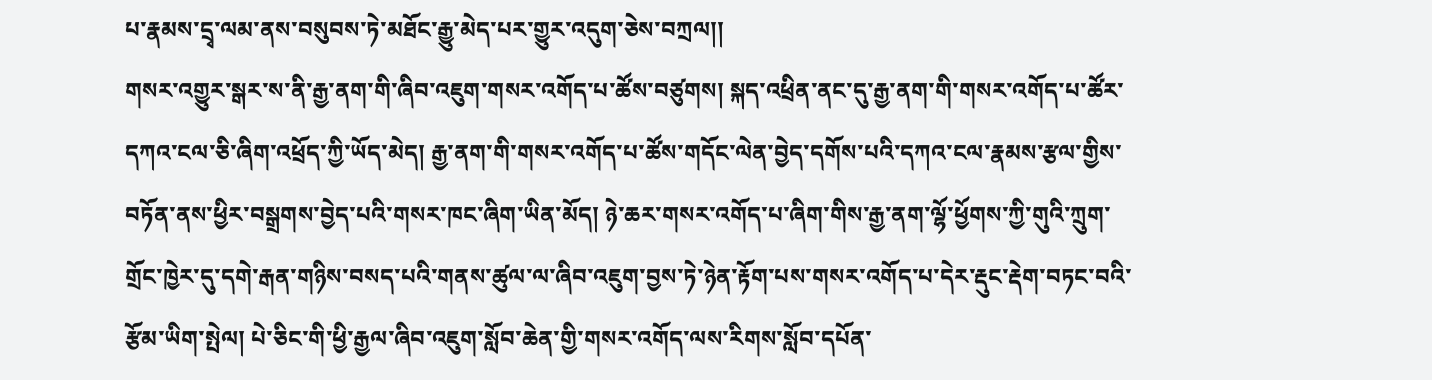པ་རྣམས་དྲྭ་ལམ་ནས་བསུབས་ཏེ་མཐོང་རྒྱུ་མེད་པར་གྱུར་འདུག་ཅེས་བཀྲལ།།
གསར་འགྱུར་སྒར་ས་ནི་རྒྱ་ནག་གི་ཞིབ་འཇུག་གསར་འགོད་པ་ཚོས་བཙུགས། སྐད་འཕྲིན་ནང་དུ་རྒྱ་ནག་གི་གསར་འགོད་པ་ཚོར་དཀའ་ངལ་ཅི་ཞིག་འཕྲོད་ཀྱི་ཡོད་མེད། རྒྱ་ནག་གི་གསར་འགོད་པ་ཚོས་གདོང་ལེན་བྱེད་དགོས་པའི་དཀའ་ངལ་རྣམས་རྩལ་གྱིས་བཏོན་ནས་ཕྱིར་བསྒྲགས་བྱེད་པའི་གསར་ཁང་ཞིག་ཡིན་མོད། ཉེ་ཆར་གསར་འགོད་པ་ཞིག་གིས་རྒྱ་ནག་ལྷོ་ཕྱོགས་ཀྱི་གུའི་ཀྲུག་གྲོང་ཁྱེར་དུ་དགེ་རྒན་གཉིས་བསད་པའི་གནས་ཚུལ་ལ་ཞིབ་འཇུག་བྱས་ཏེ་ཉེན་རྟོག་པས་གསར་འགོད་པ་དེར་རྡུང་རྡེག་བཏང་བའི་རྩོམ་ཡིག་སྤེལ། པེ་ཅིང་གི་ཕྱི་རྒྱལ་ཞིབ་འཇུག་སློབ་ཆེན་གྱི་གསར་འགོད་ལས་རིགས་སློབ་དཔོན་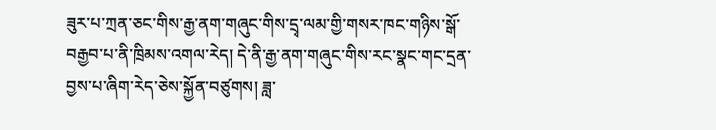ཟུར་པ་ཀྲན་ཅང་གིས་རྒྱ་ནག་གཞུང་གིས་དྲྭ་ལམ་གྱི་གསར་ཁང་གཉིས་སྒོ་བརྒྱབ་པ་ནི་ཁྲིམས་འགལ་རེད། དེ་ནི་རྒྱ་ནག་གཞུང་གིས་རང་སྣང་གང་དྲན་བྱས་པ་ཞིག་རེད་ཅེས་སྐྱོན་བཙུགས། ཟླ་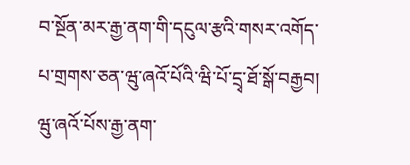བ་སྔོན་མར་རྒྱ་ནག་གི་དངུལ་རྩའི་གསར་འགོད་པ་གྲགས་ཅན་ཝུ་ཞའོ་པོའི་ཝི་པོ་དྲྭ་ཐོ་སྒོ་བརྒྱབ། ཝུ་ཞའོ་པོས་རྒྱ་ནག་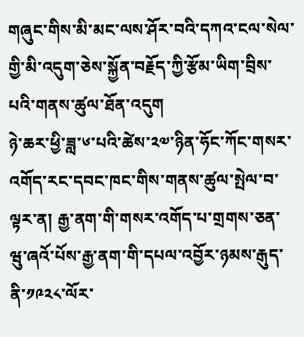གཞུང་གིས་མི་མང་ལས་ཤོར་བའི་དཀའ་ངལ་སེལ་གྱི་མི་འདུག་ཅེས་སྐྱོན་བརྗོད་ཀྱི་རྩོམ་ཡིག་བྲིས་པའི་གནས་ཚུལ་ཐོན་འདུག
ཉེ་ཆར་ཕྱི་ཟླ་༦་པའི་ཚེས་༢༧་ཉིན་ཧོང་ཀོང་གསར་འགོད་རང་དབང་ཁང་གིས་གནས་ཚུལ་སྤེལ་བ་ལྟར་ན། རྒྱ་ནག་གི་གསར་འགོད་པ་གྲགས་ཅན་ཝུ་ཞའོ་པོས་རྒྱ་ནག་གི་དཔལ་འབྱོར་ཉམས་རྒུད་ནི་༡༩༢༨་ལོར་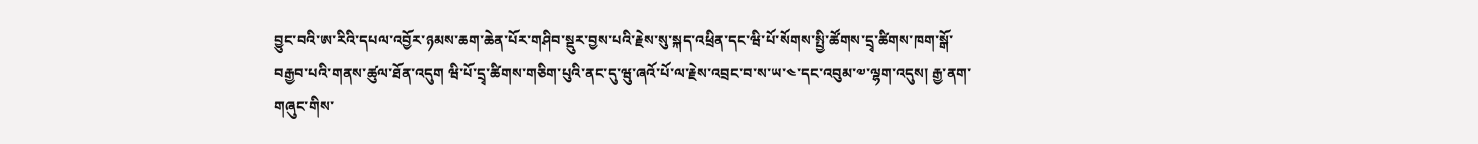བྱུང་བའི་ཨ་རིའི་དཔལ་འབྱོར་ཉམས་ཆག་ཆེན་པོར་གཤིབ་སྡུར་བྱས་པའི་རྗེས་སུ་སྐད་འཕྲིན་དང་ཝི་པོ་སོགས་སྤྱི་ཚོགས་དྲྭ་ཚིགས་ཁག་སྒོ་བརྒྱབ་པའི་གནས་ཚུལ་ཐོན་འདུག ཝི་པོ་དྲྭ་ཚིགས་གཅིག་པུའི་ནང་དུ་ཝུ་ཞའོ་པོ་ལ་རྗེས་འབྲང་བ་ས་ཡ་༤་དང་འབུམ་༧་ལྷག་འདུས། རྒྱ་ནག་གཞུང་གིས་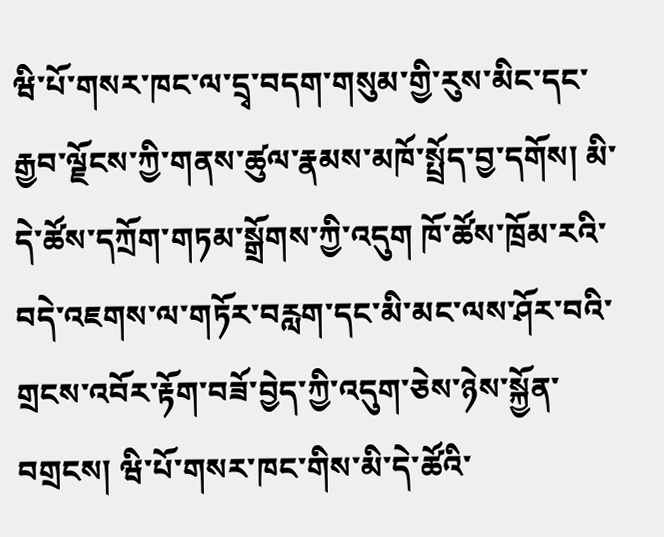ཝི་པོ་གསར་ཁང་ལ་དྲྭ་བདག་གསུམ་གྱི་རུས་མིང་དང་རྒྱབ་ལྗོངས་ཀྱི་གནས་ཚུལ་རྣམས་མཁོ་སྤྲོད་བྱ་དགོས། མི་དེ་ཚོས་དཀྲོག་གཏམ་སྒྲོགས་ཀྱི་འདུག ཁོ་ཚོས་ཁྲོམ་རའི་བདེ་འཇགས་ལ་གཏོར་བརླག་དང་མི་མང་ལས་ཤོར་བའི་གྲངས་འབོར་རྟོག་བཟོ་བྱེད་ཀྱི་འདུག་ཅེས་ཉེས་སྐྱོན་བགྲངས། ཝི་པོ་གསར་ཁང་གིས་མི་དེ་ཚོའི་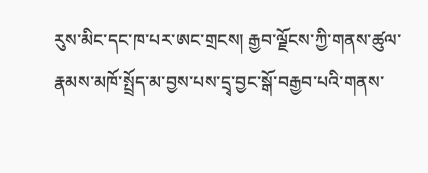རུས་མིང་དང་ཁ་པར་ཨང་གྲངས། རྒྱབ་ལྗོངས་ཀྱི་གནས་ཚུལ་རྣམས་མཁོ་སྤྲོད་མ་བྱས་པས་དྲྭ་བྱང་སྒོ་བརྒྱབ་པའི་གནས་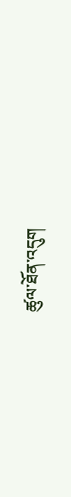ཚུལ་ཐོན་འདུག